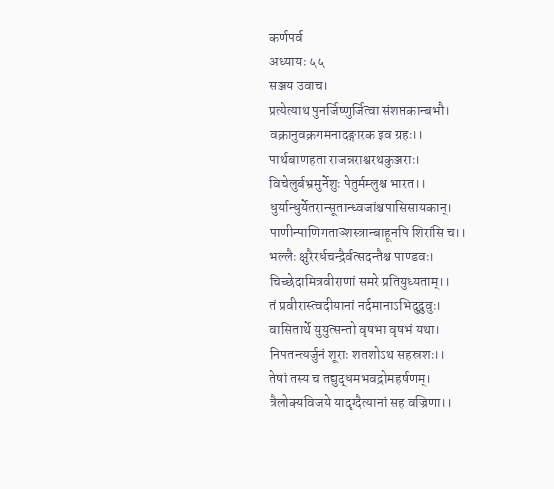कर्णपर्व
अध्यायः ५५
सञ्जय उवाच।
प्रत्येत्याथ पुनर्जिष्णुर्जित्वा संशप्तकान्बभौ।
वक्रानुवक्रगमनादङ्गारक इव ग्रहः।।
पार्थबाणहता राजन्नराश्वरथकुञ्जराः।
विचेलुर्बभ्रमुर्नेशुः पेतुर्मम्लुश्च भारत।।
धुर्यान्धुर्येतरान्सूतान्ध्वजांश्चपासिसायकान्।
पाणीन्पाणिगताञ्शस्त्रान्बाहूनपि शिरांसि च।।
भल्लैः क्षुरैरर्धचन्द्रैर्वत्सदन्तैश्च पाण्डवः।
चिच्छेदामित्रवीराणां समरे प्रतियुध्यताम्।।
तं प्रवीरास्त्वदीयानां नर्दमानाऽभिदुद्रुवुः।
वासितार्थे युयुत्सन्तो वृषभा वृषभं यथा।
निपतन्त्यर्जुनं शूराः शतशोऽथ सहस्रशः।।
तेषां तस्य च तद्युद्धमभवद्रोमहर्षणम्।
त्रैलोक्यविजये यादृग्दैत्यानां सह वज्रिणा।।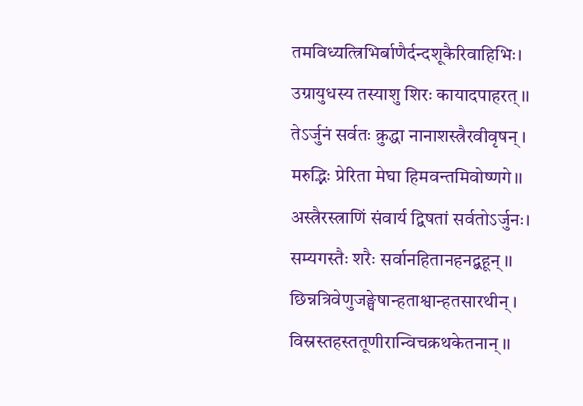तमविध्यत्त्रिभिर्बाणैर्दन्दशूकैरिवाहिभिः।
उग्रायुधस्य तस्याशु शिरः कायादपाहरत्।।
तेऽर्जुनं सर्वतः क्रुद्धा नानाशस्त्रैरवीवृषन्।
मरुद्भिः प्रेरिता मेघा हिमवन्तमिवोष्णगे।।
अस्त्रैरस्त्राणिं संवार्य द्विषतां सर्वतोऽर्जुनः।
सम्यगस्तैः शरैः सर्वानहितानहनद्बहून्।।
छिन्नत्रिवेणुजङ्घेषान्हताश्वान्हतसारथीन्।
विस्रस्तहस्ततूणीरान्विचक्रथकेतनान्।।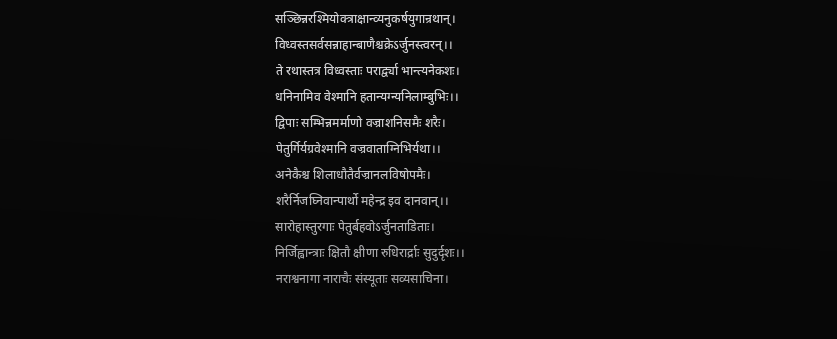सञ्छिन्नरश्मियोक्त्राक्षान्व्यनुकर्षयुगान्रथान्।
विध्वस्तसर्वसन्नाहान्बाणैश्चक्रेऽर्जुनस्त्वरन्।।
ते रथास्तत्र विध्वस्ताः परार्द्व्या भान्त्यनेकशः।
धनिनामिव वेश्मानि हतान्यग्न्यनिलाम्बुभिः।।
द्विपाः सम्भिन्नमर्माणो वज्राशनिसमैः शरैः।
पेतुर्गिर्यग्रवेश्मानि वज्रवाताग्निभिर्यथा।।
अनेकैश्च शिलाधौतैर्वज्रानलविषोपमैः।
शरैर्निजघ्निवान्पार्थो महेन्द्र इव दानवान्।।
सारोहास्तुरगाः पेतुर्बहवोऽर्जुनताडिताः।
निर्जिह्वान्त्राः क्षितौ क्षीणा रुधिरार्द्राः सुदुर्दृशः।।
नराश्वनागा नाराचैः संस्यूताः सव्यसाचिना।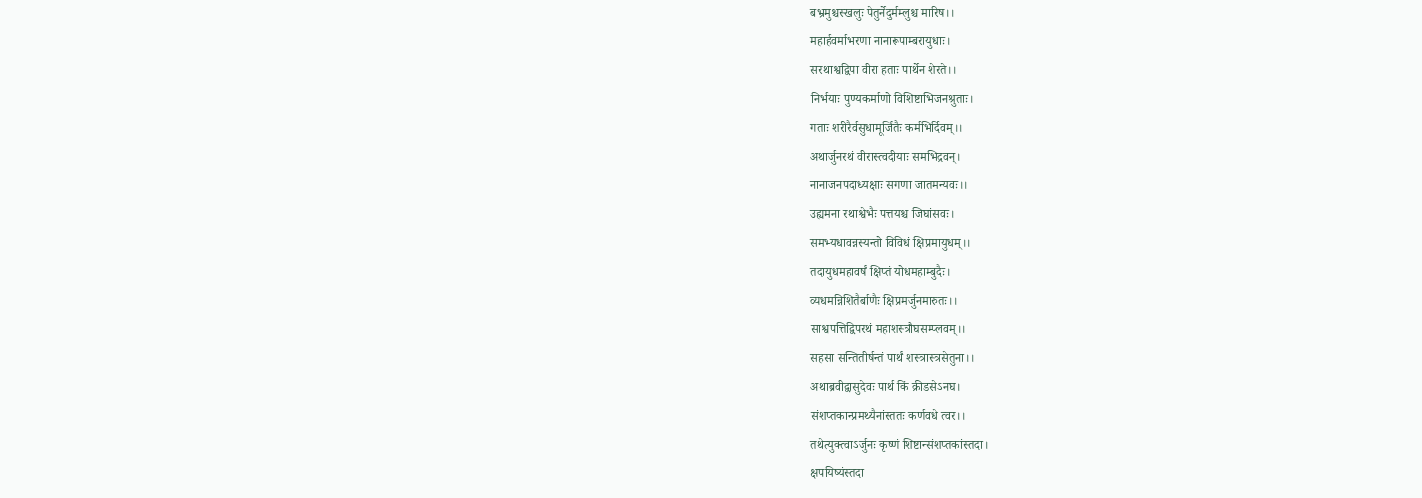बभ्रमुश्चस्खलुः पेतुर्नेदुर्मम्लुश्च मारिष।।
महार्हवर्माभरणा नानारूपाम्बरायुधाः।
सरथाश्वद्विपा वीरा हताः पार्थेन शेरते।।
निर्भयाः पुण्यकर्माणो विशिष्टाभिजनश्रुताः।
गताः शरीरैर्वसुधामूर्जितैः कर्मभिर्दिवम्।।
अथार्जुनरथं वीरास्त्वदीयाः समभिद्रवन्।
नानाजनपदाध्यक्षाः सगणा जातमन्यवः।।
उह्यमना रथाश्वेभैः पत्तयश्च जिघांसवः।
समभ्यधावन्नस्यन्तो विविधं क्षिप्रमायुधम्।।
तदायुधमहावर्षं क्षिप्तं योधमहाम्बुदैः।
व्यधमन्निशितैर्बाणैः क्षिप्रमर्जुनमारुतः।।
साश्वपत्तिद्विपरथं महाशस्त्रौघसम्प्लवम्।।
सहसा सन्तितीर्षन्तं पार्थं शस्त्रास्त्रसेतुना।।
अथाब्रवीद्वासुदेवः पार्थ किं क्रीडसेऽनघ।
संशप्तकान्प्रमथ्यैनांस्ततः कर्णवधे त्वर।।
तथेत्युक्त्वाऽर्जुनः कृष्णं शिष्टान्संशप्तकांस्तदा।
क्षपयिष्यंस्तदा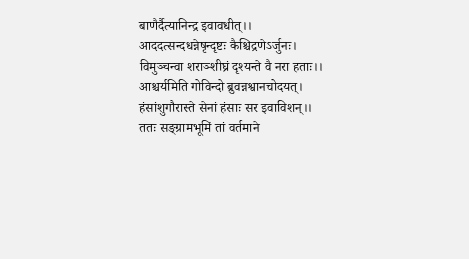बाणैर्दैत्यानिन्द्र इवावधीत्।।
आददत्सन्दधन्नेषृन्दृष्टः कैश्चिद्रणेऽर्जुनः।
विमुञ्चन्वा शराञ्शीघ्रं दृश्यन्ते वै नरा हताः।।
आश्चर्यमिति गोविन्दो ब्रुवन्नश्वानचोदयत्।
हंसांशुगौरास्ते सेनां हंसाः सर इवाविशन्।।
ततः सङ्ग्रामभूमिं तां वर्तमाने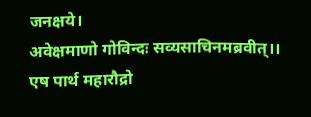जनक्षये।
अवेक्षमाणो गोविन्दः सव्यसाचिनमब्रवीत्।।
एष पार्थ महारौद्रो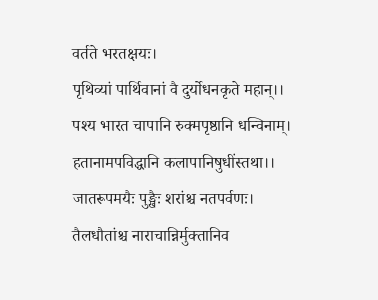वर्तते भरतक्षयः।
पृथिव्यां पार्थिवानां वै दुर्योधनकृते महान्।।
पश्य भारत चापानि रुक्मपृष्ठानि धन्विनाम्।
हतानामपविद्धानि कलापानिषुधींस्तथा।।
जातरूपमयैः पुङ्खैः शरांश्च नतपर्वणः।
तैलधौतांश्च नाराचान्निर्मुक्तानिव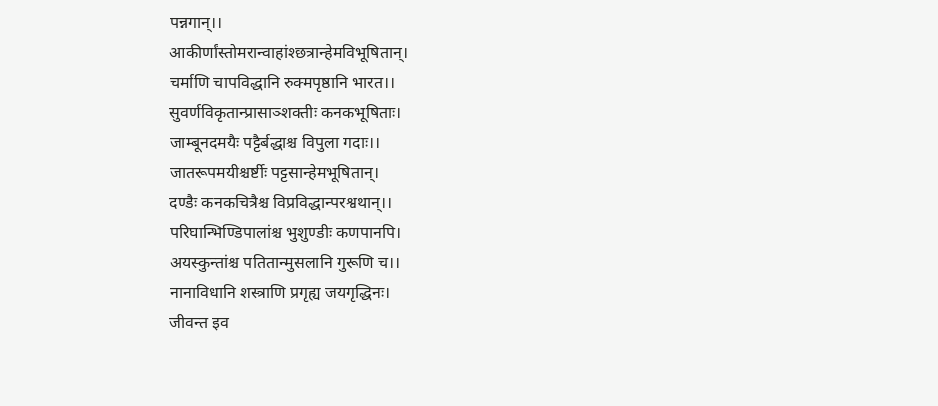पन्नगान्।।
आकीर्णांस्तोमरान्वाहांश्छत्रान्हेमविभूषितान्।
चर्माणि चापविद्धानि रुक्मपृष्ठानि भारत।।
सुवर्णविकृतान्प्रासाञ्शक्तीः कनकभूषिताः।
जाम्बूनदमयैः पट्टैर्बद्धाश्च विपुला गदाः।।
जातरूपमयीश्चर्ष्टीः पट्टसान्हेमभूषितान्।
दण्डैः कनकचित्रैश्च विप्रविद्धान्परश्वथान्।।
परिघान्भिण्डिपालांश्च भुशुण्डीः कणपानपि।
अयस्कुन्तांश्च पतितान्मुसलानि गुरूणि च।।
नानाविधानि शस्त्राणि प्रगृह्य जयगृद्धिनः।
जीवन्त इव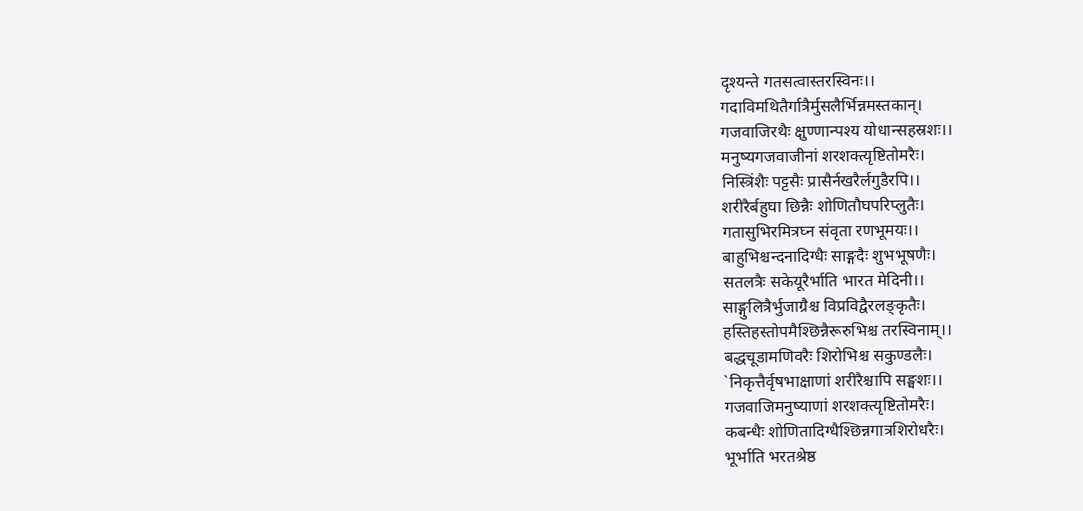दृश्यन्ते गतसत्वास्तरस्विनः।।
गदाविमथितैर्गात्रैर्मुसलैर्भिन्नमस्तकान्।
गजवाजिरथैः क्षुण्णान्पश्य योधान्सहस्रशः।।
मनुष्यगजवाजीनां शरशक्त्यृष्टितोमरैः।
निस्त्रिंशैः पट्टसैः प्रासैर्नखरैर्लगुडैरपि।।
शरीरैर्बहुघा छिन्नैः शोणितौघपरिप्लुतैः।
गतासुभिरमित्रघ्न संवृता रणभूमयः।।
बाहुभिश्चन्दनादिग्धैः साङ्गदैः शुभभूषणैः।
सतलत्रैः सकेयूरैर्भाति भारत मेदिनी।।
साङ्गुलित्रैर्भुजाग्रैश्च विप्रविद्वैरलङ्कृतैः।
हस्तिहस्तोपमैश्छिन्नैरूरुभिश्च तरस्विनाम्।।
बद्धचूडामणिवरैः शिरोभिश्च सकुण्डलैः।
`निकृत्तैर्वृषभाक्षाणां शरीरैश्चापि सङ्घशः।।
गजवाजिमनुष्याणां शरशक्त्यृष्टितोमरैः।
कबन्धैः शोणितादिग्धैश्छिन्नगात्रशिरोधरैः।
भूर्भाति भरतश्रेष्ठ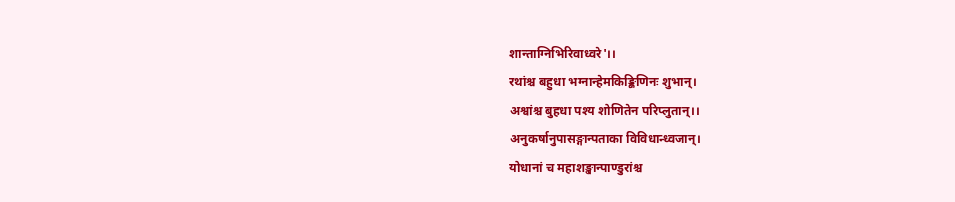शान्ताग्निभिरिवाध्वरे'।।
रथांश्च बहुधा भग्नान्हेमकिङ्किणिनः शुभान्।
अश्वांश्च बुहधा पश्य शोणितेन परिप्लुतान्।।
अनुकर्षानुपासङ्गान्पताका विविधान्ध्वजान्।
योधानां च महाशङ्खान्पाण्डुरांश्च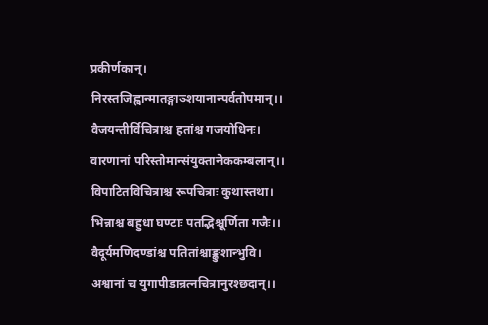प्रकीर्णकान्।
निरस्तजिह्वान्मातङ्गाञ्शयानान्पर्वतोपमान्।।
वैजयन्तीर्विचित्राश्च हतांश्च गजयोधिनः।
वारणानां परिस्तोमान्संयुक्तानेककम्बलान्।।
विपाटितविचित्राश्च रूपचित्राः कुथास्तथा।
भिन्नाश्च बहुधा घण्टाः पतद्भिश्चूर्णिता गजैः।।
वैदूर्यमणिदण्डांश्च पतितांश्चाङ्कुशान्भुवि।
अश्वानां च युगापीडान्रत्नचित्रानुरश्छदान्।।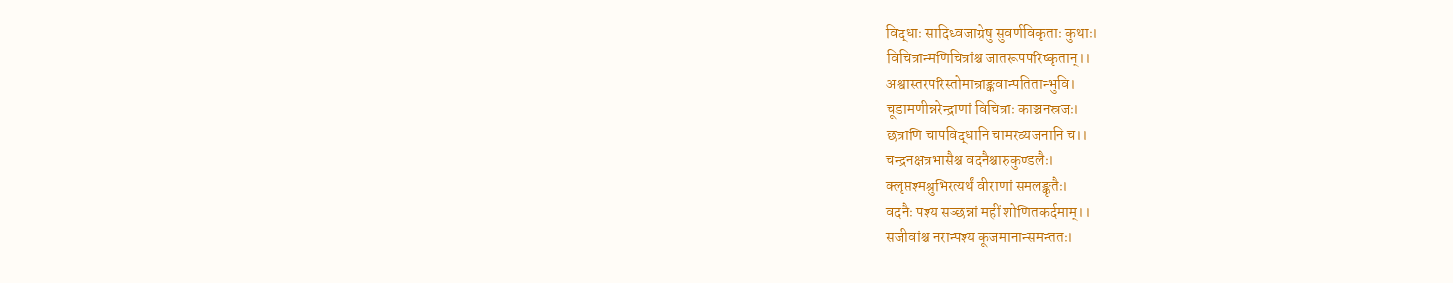विद्धाः सादिध्वजाग्रेषु सुवर्णविकृताः कुथाः।
विचित्रान्मणिचित्रांश्च जातरूपपरिष्कृतान्।।
अश्वास्तरपरिस्तोमान्राङ्कवान्पतितान्भुवि।
चूडामणीन्नरेन्द्राणां विचित्राः काञ्चनस्रजः।
छत्राणि चापविद्धानि चामरव्यजनानि च।।
चन्द्रनक्षत्रभासैश्च वदनैश्चारुकुण्डलैः।
क्लृप्तश्मश्रुभिरत्यर्थं वीराणां समलङ्कृतैः।
वदनैः पश्य सञ्छन्नां महीं शोणितकर्दमाम्।।
सजीवांश्च नरान्पश्य कूजमानान्समन्ततः।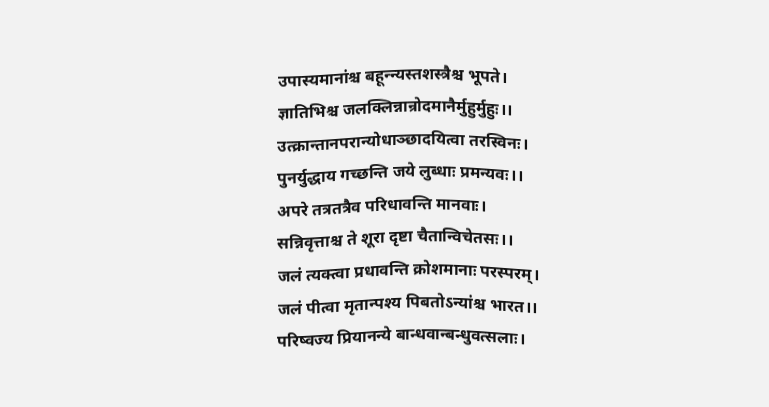उपास्यमानांश्च बहून्न्यस्तशस्त्रैश्च भूपते।
ज्ञातिभिश्च जलक्लिन्नान्रोदमानैर्मुहुर्मुहुः।।
उत्क्रान्तानपरान्योधाञ्छादयित्वा तरस्विनः।
पुनर्युद्धाय गच्छन्ति जये लुब्धाः प्रमन्यवः।।
अपरे तत्रतत्रैव परिधावन्ति मानवाः।
सन्निवृत्ताश्च ते शूरा दृष्टा चैतान्विचेतसः।।
जलं त्यक्त्वा प्रधावन्ति क्रोशमानाः परस्परम्।
जलं पीत्वा मृतान्पश्य पिबतोऽन्यांश्च भारत।।
परिष्वज्य प्रियानन्ये बान्धवान्बन्धुवत्सलाः।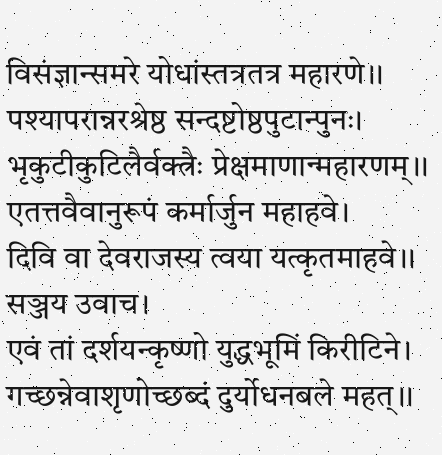विसंज्ञान्समरे योधांस्तत्रतत्र महारणे।।
पश्यापरान्नरश्रेष्ठ सन्दष्टोष्ठपुटान्पुनः।
भृकुटीकुटिलैर्वक्त्रैः प्रेक्षमाणान्महारणम्।।
एतत्तवैवानुरूपं कर्मार्जुन महाहवे।
दिवि वा देवराजस्य त्वया यत्कृतमाहवे।।
सञ्जय उवाच।
एवं तां दर्शयन्कृष्णो युद्धभूमिं किरीटिने।
गच्छन्नेवाशृणोच्छब्दं दुर्योधनबले महत्।।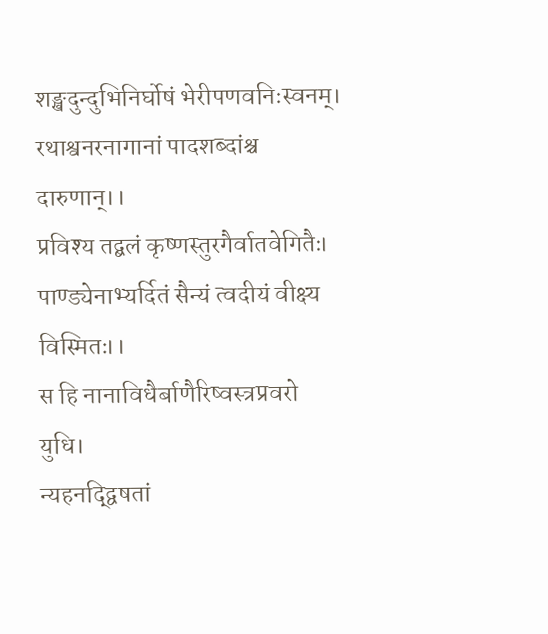शङ्खदुन्दुभिनिर्घोषं भेरीपणवनिःस्वनम्।
रथाश्वनरनागानां पादशब्दांश्च दारुणान्।।
प्रविश्य तद्बलं कृष्णस्तुरगैर्वातवेगितैः।
पाण्ड्येनाभ्यर्दितं सैन्यं त्वदीयं वीक्ष्य विस्मितः।।
स हि नानाविधैर्बाणैरिष्वस्त्रप्रवरो युधि।
न्यहनद्द्विषतां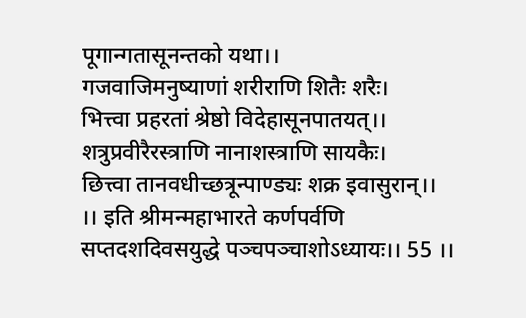पूगान्गतासूनन्तको यथा।।
गजवाजिमनुष्याणां शरीराणि शितैः शरैः।
भित्त्वा प्रहरतां श्रेष्ठो विदेहासूनपातयत्।।
शत्रुप्रवीरैरस्त्राणि नानाशस्त्राणि सायकैः।
छित्त्वा तानवधीच्छत्रून्पाण्ड्यः शक्र इवासुरान्।।
।। इति श्रीमन्महाभारते कर्णपर्वणि
सप्तदशदिवसयुद्धे पञ्चपञ्चाशोऽध्यायः।। 55 ।।